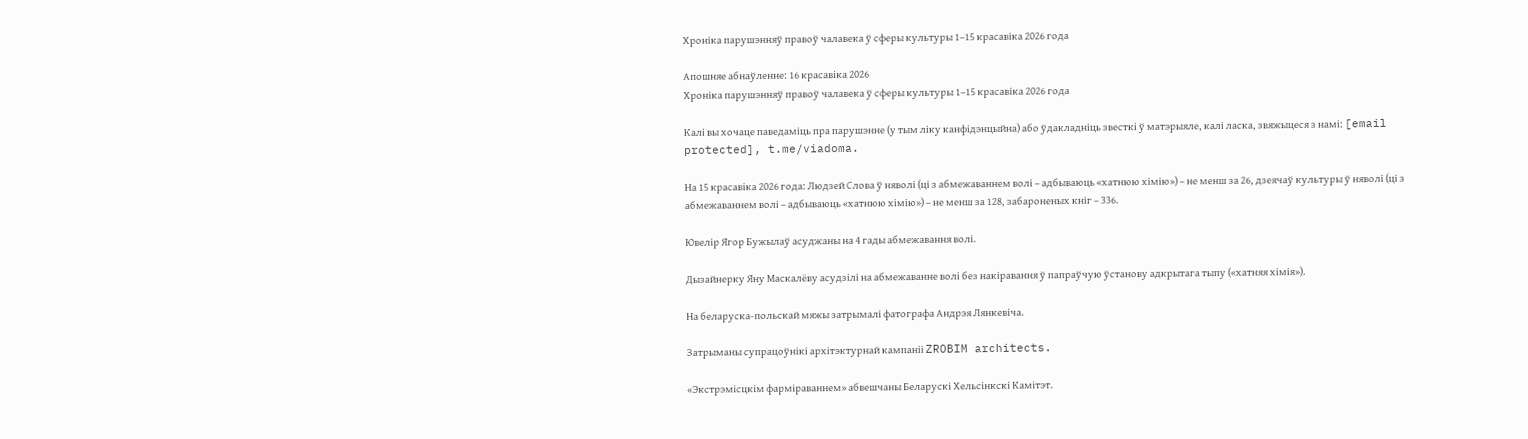Хроніка парушэнняў правоў чалавека ў сферы культуры 1–15 красавіка 2026 года

Апошняе абнаўленне: 16 красавіка 2026
Хроніка парушэнняў правоў чалавека ў сферы культуры 1–15 красавіка 2026 года

Калі вы хочаце паведаміць пра парушэнне (у тым ліку канфідэнцыйна) або ўдакладніць звесткі ў матэрыяле, калі ласка, звяжыцеся з намі: [email protected], t.me/viadoma.

На 15 красавіка 2026 года: Людзей Слова ў няволі (ці з абмежаваннем волі – адбываюць «хатнюю хімію») – не менш за 26, дзеячаў культуры ў няволі (ці з абмежаваннем волі – адбываюць «хатнюю хімію») – не менш за 128, забароненых кніг – 336.

Ювелір Ягор Бужылаў асуджаны на 4 гады абмежавання волі.

Дызайнерку Яну Маскалёву асудзілі на абмежаванне волі без накіравання ў папраўчую ўстанову адкрытага тыпу («хатняя хімія»).

На беларуска-польскай мяжы затрымалі фатографа Андрэя Лянкевіча.

Затрыманы супрацоўнікі архітэктурнай кампаніі ZROBIM architects.

«Экстрэмісцкім фарміраваннем» абвешчаны Беларускі Хельсінкскі Камітэт.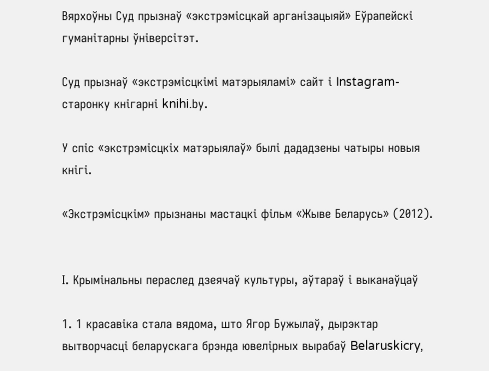Вярхоўны Суд прызнаў «экстрэмісцкай арганізацыяй» Еўрапейскі гуманітарны ўніверсітэт.

Суд прызнаў «экстрэмісцкімі матэрыяламі» сайт і Instagram-старонку кнігарні knihi.bу.

У спіс «экстрэмісцкіх матэрыялаў» былі дададзены чатыры новыя кнігі.

«Экстрэмісцкім» прызнаны мастацкі фільм «Жыве Беларусь» (2012).


І. Крымінальны пераслед дзеячаў культуры, аўтараў і выканаўцаў

1. 1 красавіка стала вядома, што Ягор Бужылаў, дырэктар вытворчасці беларускага брэнда ювелірных вырабаў Belaruskicry,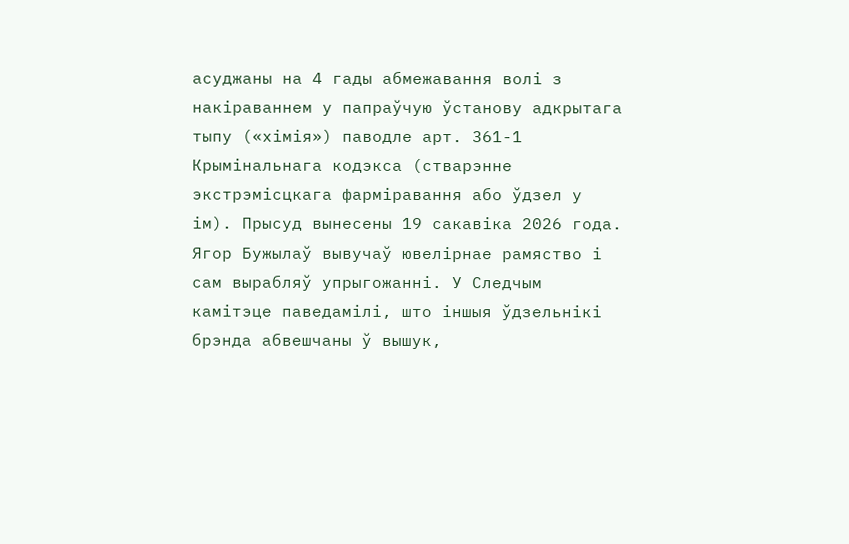асуджаны на 4 гады абмежавання волі з накіраваннем у папраўчую ўстанову адкрытага тыпу («хімія») паводле арт. 361-1 Крымінальнага кодэкса (стварэнне экстрэмісцкага фарміравання або ўдзел у ім). Прысуд вынесены 19 сакавіка 2026 года. Ягор Бужылаў вывучаў ювелірнае рамяство і сам вырабляў упрыгожанні. У Следчым камітэце паведамілі, што іншыя ўдзельнікі брэнда абвешчаны ў вышук,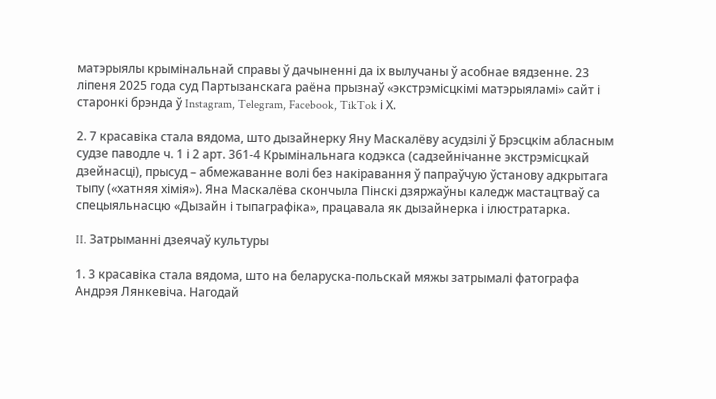матэрыялы крымінальнай справы ў дачыненні да іх вылучаны ў асобнае вядзенне. 23 ліпеня 2025 года суд Партызанскага раёна прызнаў «экстрэмісцкімі матэрыяламі» сайт і старонкі брэнда ў Instagram, Telegram, Facebook, TikTok і Х.

2. 7 красавіка стала вядома, што дызайнерку Яну Маскалёву асудзілі ў Брэсцкім абласным судзе паводле ч. 1 і 2 арт. 361-4 Крымінальнага кодэкса (садзейнічанне экстрэмісцкай дзейнасці), прысуд – абмежаванне волі без накіравання ў папраўчую ўстанову адкрытага тыпу («хатняя хімія»). Яна Маскалёва скончыла Пінскі дзяржаўны каледж мастацтваў са спецыяльнасцю «Дызайн і тыпаграфіка», працавала як дызайнерка і ілюстратарка.

II. Затрыманні дзеячаў культуры

1. 3 красавіка стала вядома, што на беларуска-польскай мяжы затрымалі фатографа Андрэя Лянкевіча. Нагодай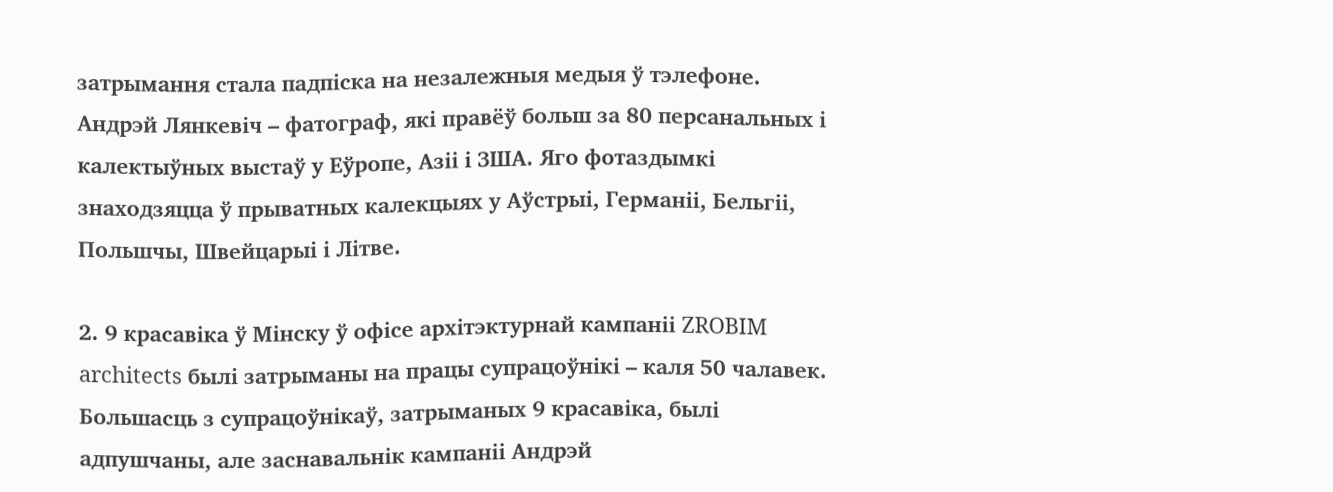затрымання стала падпіска на незалежныя медыя ў тэлефоне. Андрэй Лянкевіч – фатограф, які правёў больш за 80 персанальных і калектыўных выстаў у Еўропе, Азіі і ЗША. Яго фотаздымкі знаходзяцца ў прыватных калекцыях у Аўстрыі, Германіі, Бельгіі, Польшчы, Швейцарыі і Літве.

2. 9 красавіка ў Мінску ў офісе архітэктурнай кампаніі ZROBIM architects былі затрыманы на працы супрацоўнікі – каля 50 чалавек. Большасць з супрацоўнікаў, затрыманых 9 красавіка, былі адпушчаны, але заснавальнік кампаніі Андрэй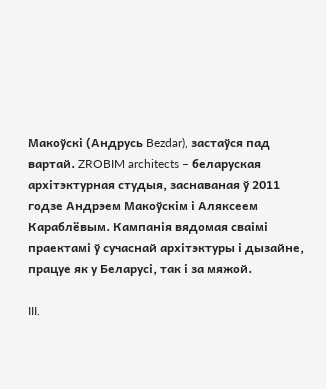Макоўскі (Андрусь Bezdar), застаўся пад вартай. ZROBIM architects – беларуская архітэктурная студыя, заснаваная ў 2011 годзе Андрэем Макоўскім і Аляксеем Караблёвым. Кампанія вядомая сваімі праектамі ў сучаснай архітэктуры і дызайне, працуе як у Беларусі, так і за мяжой.

III.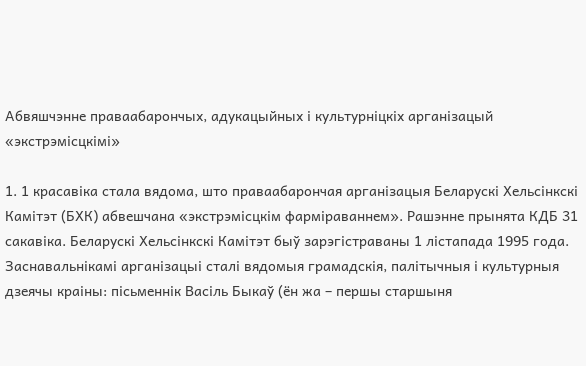Абвяшчэнне праваабарончых, адукацыйных і культурніцкіх арганізацый «экстрэмісцкімі»

1. 1 красавіка стала вядома, што праваабарончая арганізацыя Беларускі Хельсінкскі Камітэт (БХК) абвешчана «экстрэмісцкім фарміраваннем». Рашэнне прынята КДБ 31 сакавіка. Беларускі Хельсінкскі Камітэт быў зарэгістраваны 1 лістапада 1995 года. Заснавальнікамі арганізацыі сталі вядомыя грамадскія, палітычныя і культурныя дзеячы краіны: пісьменнік Васіль Быкаў (ён жа – першы старшыня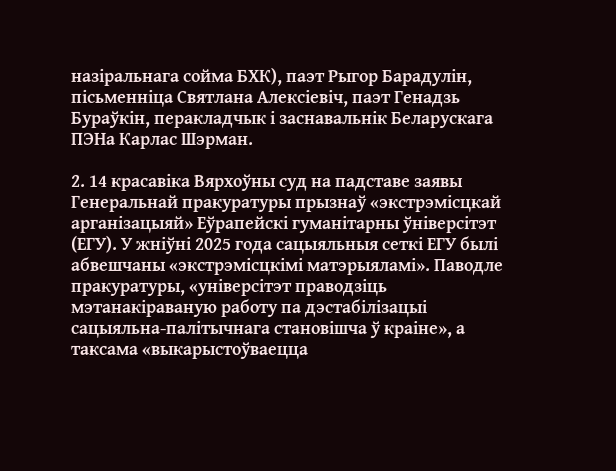назіральнага сойма БХК), паэт Рыгор Барадулін, пісьменніца Святлана Алексіевіч, паэт Генадзь Бураўкін, перакладчык і заснавальнік Беларускага ПЭНа Карлас Шэрман.

2. 14 красавіка Вярхоўны суд на падставе заявы Генеральнай пракуратуры прызнаў «экстрэмісцкай арганізацыяй» Еўрапейскі гуманітарны ўніверсітэт (ЕГУ). У жніўні 2025 года сацыяльныя сеткі ЕГУ былі абвешчаны «экстрэмісцкімі матэрыяламі». Паводле пракуратуры, «універсітэт праводзіць мэтанакіраваную работу па дэстабілізацыі сацыяльна-палітычнага становішча ў краіне», а таксама «выкарыстоўваецца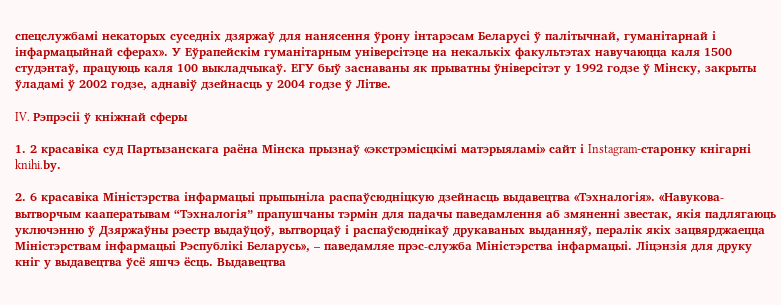спецслужбамі некаторых суседніх дзяржаў для нанясення ўрону інтарэсам Беларусі ў палітычнай, гуманітарнай і інфармацыйнай сферах». У Еўрапейскім гуманітарным універсітэце на некалькіх факультэтах навучаюцца каля 1500 студэнтаў, працуюць каля 100 выкладчыкаў. ЕГУ быў заснаваны як прыватны ўніверсітэт у 1992 годзе ў Мінску, закрыты ўладамі ў 2002 годзе, аднавіў дзейнасць у 2004 годзе ў Літве.

IV. Рэпрэсіі ў кніжнай сферы

1. 2 красавіка суд Партызанскага раёна Мінска прызнаў «экстрэмісцкімі матэрыяламі» сайт і Instagram-старонку кнігарні knihi.bу.

2. 6 красавіка Міністэрства інфармацыі прыпыніла распаўсюдніцкую дзейнасць выдавецтва «Тэхналогія». «Навукова-вытворчым кааператывам “Тэхналогія” прапушчаны тэрмін для падачы паведамлення аб змяненні звестак, якія падлягаюць уключэнню ў Дзяржаўны рэестр выдаўцоў, вытворцаў і распаўсюднікаў друкаваных выданняў, пералік якіх зацвярджаецца Міністэрствам інфармацыі Рэспублікі Беларусь», – паведамляе прэс-служба Міністэрства інфармацыі. Ліцэнзія для друку кніг у выдавецтва ўсё яшчэ ёсць. Выдавецтва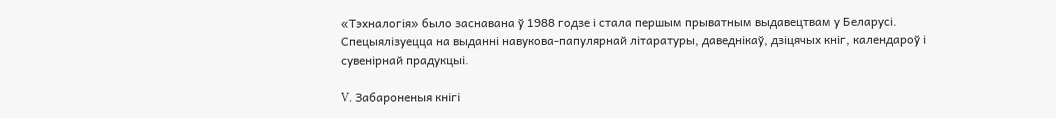«Тэхналогія» было заснавана ў 1988 годзе і стала першым прыватным выдавецтвам у Беларусі. Спецыялізуецца на выданні навукова-папулярнай літаратуры, даведнікаў, дзіцячых кніг, календароў і сувенірнай прадукцыі.

V. Забароненыя кнігі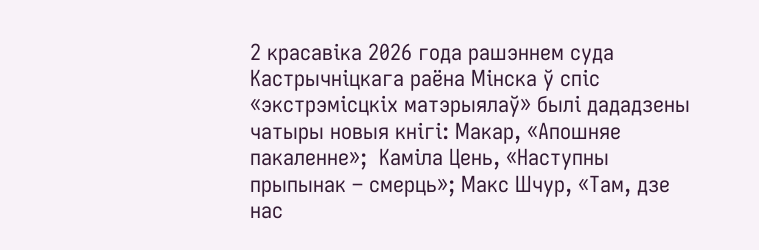2 красавіка 2026 года рашэннем суда Кастрычніцкага раёна Мінска ў спіс «экстрэмісцкіх матэрыялаў» былі дададзены чатыры новыя кнігі: Макар, «Апошняе пакаленне»;  Каміла Цень, «Наступны прыпынак – смерць»; Макс Шчур, «Там, дзе нас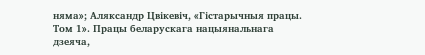няма»; Аляксандр Цвікевіч, «Гістарычныя працы. Том 1». Працы беларускага нацыянальнага дзеяча,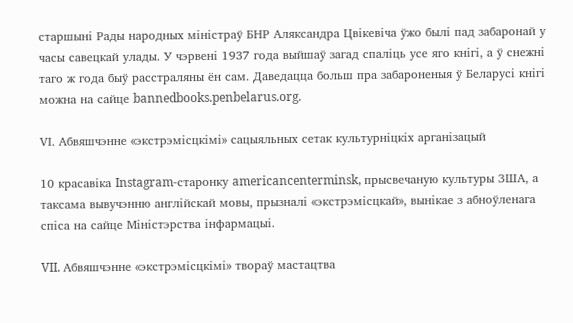старшыні Рады народных міністраў БНР Аляксандра Цвікевіча ўжо былі пад забаронай у часы савецкай улады. У чэрвені 1937 года выйшаў загад спаліць усе яго кнігі, а ў снежні таго ж года быў расстраляны ён сам. Даведацца больш пра забароненыя ў Беларусі кнігі можна на сайце bannedbooks.penbelarus.org.

VІ. Абвяшчэнне «экстрэмісцкімі» сацыяльных сетак культурніцкіх арганізацый

10 красавіка Instagram-старонку americancenterminsk, прысвечаную культуры ЗША, а таксама вывучэнню англійскай мовы, прызналі «экстрэмісцкай», вынікае з абноўленага спіса на сайце Міністэрства інфармацыі.

VII. Абвяшчэнне «экстрэмісцкімі» твораў мастацтва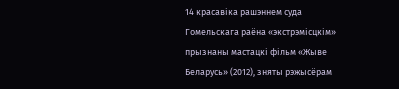14 красавіка рашэннем суда Гомельскага раёна «экстрэмісцкім» прызнаны мастацкі фільм «Жыве Беларусь» (2012), зняты рэжысёрам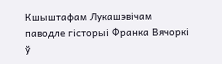Кшыштафам Лукашэвічам паводле гісторыі Франка Вячоркі ў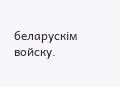беларускім войску.